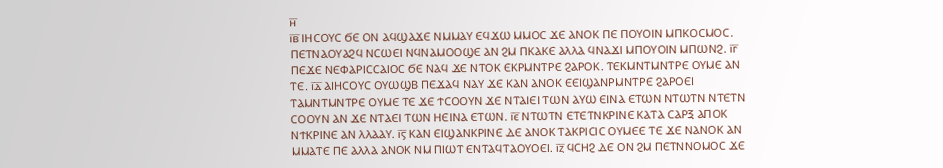ⲏ̅
ⲓ̅ⲃ̅ ⲒⲎⲤⲞⲨⲤ ϬⲈ ⲞⲚ ⲀϤϢⲀϪⲈ ⲚⲘⲘⲀⲨ ⲈϤϪⲰ ⲘⲘⲞⲤ ϪⲈ ⲀⲚⲞⲔ ⲠⲈ ⲠⲞⲨⲞⲒⲚ ⲘⲠⲔⲞⲤⲘⲞⲤ. ⲠⲈⲦⲚⲀⲞⲨⲀϨϤ ⲚⲤⲰⲈⲒ ⲚϤⲚⲀⲘⲞⲞϢⲈ ⲀⲚ ϨⲘ ⲠⲔⲀⲔⲈ ⲀⲖⲖⲀ ϤⲚⲀϪⲒ ⲘⲠⲞⲨⲞⲒⲚ ⲘⲠⲰⲚϨ. ⲓ̅ⲅ̅ ⲠⲈϪⲈ ⲚⲈⲪⲀⲢⲒⲤⲤⲀⲒⲞⲤ ϬⲈ ⲚⲀϤ ϪⲈ ⲚⲦⲞⲔ ⲈⲔⲢⲘⲚⲦⲢⲈ ϨⲀⲢⲞⲔ. ⲦⲈⲔⲘⲚⲦⲘⲚⲦⲢⲈ ⲞⲨⲘⲈ ⲀⲚ ⲦⲈ. ⲓ̅ⲇ̅ ⲀⲒⲎⲤⲞⲨⲤ ⲞⲨⲰϢⲂ ⲠⲈϪⲀϤ ⲚⲀⲨ ϪⲈ ⲔⲀⲚ ⲀⲚⲞⲔ ⲈⲈⲒϢⲀⲚⲢⲘⲚⲦⲢⲈ ϨⲀⲢⲞⲈⲒ ⲦⲀⲘⲚⲦⲘⲚⲦⲢⲈ ⲞⲨⲘⲈ ⲦⲈ ϪⲈ ϮⲤⲞⲞⲨⲚ ϪⲈ ⲚⲦⲀⲒⲈⲒ ⲦⲰⲚ ⲀⲨⲰ ⲈⲒⲚⲀ ⲈⲦⲰⲚ ⲚⲦⲰⲦⲚ ⲚⲦⲈⲦⲚ ⲤⲞⲞⲨⲚ ⲀⲚ ϪⲈ ⲚⲦⲀⲈⲒ ⲦⲰⲚ ⲎⲈⲒⲚⲀ ⲈⲦⲰⲚ. ⲓ̅ⲉ̅ ⲚⲦⲰⲦⲚ ⲈⲦⲈⲦⲚⲔⲢⲒⲚⲈ ⲔⲀⲦⲀ ⲤⲀⲢⲜ ⲀⲠⲞⲔ ⲚϮⲔⲢⲒⲚⲈ ⲀⲚ ⲖⲖⲀⲀⲨ. ⲓ̅ⲋ̅ ⲔⲀⲚ ⲈⲒϢⲀⲚⲔⲢⲒⲚⲈ ⲆⲈ ⲀⲚⲞⲔ ⲦⲀⲔⲢⲒⲤⲒⲤ ⲞⲨⲘⲈⲈ ⲦⲈ ϪⲈ ⲚⲀⲚⲞⲔ ⲀⲚ ⲘⲘⲀⲦⲈ ⲠⲈ ⲀⲖⲖⲀ ⲀⲚⲞⲔ ⲚⲘ ⲠⲒⲰⲦ ⲈⲚⲦⲀϤⲦⲀⲞⲨⲞⲈⲒ. ⲓ̅ⲍ̅ ϤⲤⲎϨ ⲆⲈ ⲞⲚ ϨⲘ ⲠⲈⲦⲚⲚⲞⲘⲞⲤ ϪⲈ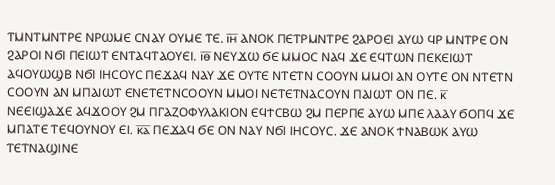ⲦⲘⲚⲦⲘⲚⲦⲢⲈ ⲚⲢⲰⲘⲈ ⲤⲚⲀⲨ ⲞⲨⲘⲈ ⲦⲈ. ⲓ̅ⲏ̅ ⲀⲚⲞⲔ ⲠⲈⲦⲢⲘⲚⲦⲢⲈ ϨⲀⲢⲞⲈⲒ ⲀⲨⲰ ϤⲢ ⲘⲚⲦⲢⲈ ⲞⲚ ϨⲀⲢⲞⲒ ⲚϬⲒ ⲠⲈⲒⲰⲦ ⲈⲚⲦⲀϤⲦⲀⲞⲨⲈⲒ. ⲓ̅ⲑ̅ ⲚⲈⲨϪⲰ ϬⲈ ⲘⲘⲞⲤ ⲚⲀϤ ϪⲈ ⲈϤⲦⲰⲚ ⲠⲈⲔⲈⲒⲰⲦ ⲀϤⲞⲨⲰϢⲂ ⲚϬⲒ ⲒⲎⲤⲞⲨⲤ ⲠⲈϪⲀϤ ⲚⲀⲨ ϪⲈ ⲞⲨⲦⲈ ⲚⲦⲈⲦⲚ ⲤⲞⲞⲨⲚ ⲘⲘⲞⲒ ⲀⲚ ⲞⲨⲦⲈ ⲞⲚ ⲚⲦⲈⲦⲚ ⲤⲞⲞⲨⲚ ⲀⲚ ⲘⲠⲀⲒⲰⲦ ⲈⲚⲈⲦⲈⲦⲚⲤⲞⲞⲨⲚ ⲘⲘⲞⲒ ⲚⲈⲦⲈⲦⲚⲀⲤⲞⲨⲚ ⲠⲀⲒⲰⲦ ⲞⲚ ⲠⲈ. ⲕ̅ ⲚⲈⲈⲒϢⲀϪⲈ ⲀϤϪⲞⲞⲨ ϨⲘ ⲠⲄⲀⲌⲞⲪⲨⲖⲀⲔⲒⲞⲚ ⲈϤϮⲤⲂⲰ ϨⲘ ⲠⲈⲢⲠⲈ ⲀⲨⲰ ⲘⲠⲈ ⲖⲀⲀⲨ ϬⲞⲠϤ ϪⲈ ⲘⲠⲀⲦⲈ ⲦⲈϤⲞⲨⲚⲞⲨ ⲈⲒ. ⲕ̅ⲁ̅ ⲠⲈϪⲀϤ ϬⲈ ⲞⲚ ⲚⲀⲨ ⲚϬⲒ ⲒⲎⲤⲞⲨⲤ. ϪⲈ ⲀⲚⲞⲔ ϮⲚⲀⲂⲰⲔ ⲀⲨⲰ ⲦⲈⲦⲚⲀϢⲒⲚⲈ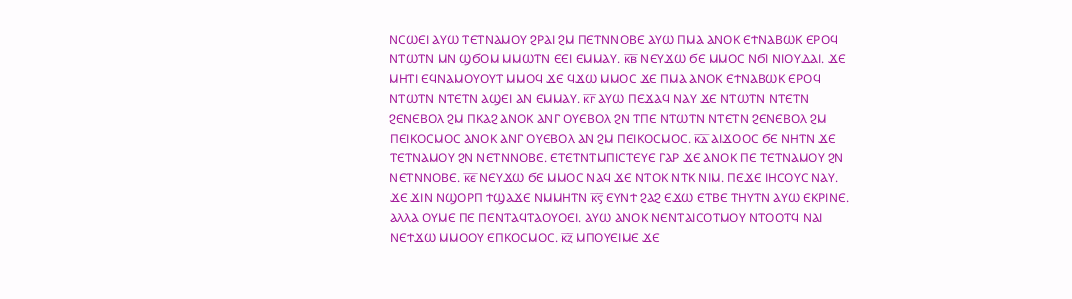ⲚⲤⲰⲈⲒ ⲀⲨⲰ ⲦⲈⲦⲚⲀⲘⲞⲨ ϨⲢⲀⲒ ϨⲘ ⲠⲈⲦⲚⲚⲞⲂⲈ ⲀⲨⲰ ⲠⲘⲀ ⲀⲚⲞⲔ ⲈϮⲚⲀⲂⲰⲔ ⲈⲢⲞϤ ⲚⲦⲰⲦⲚ ⲘⲚ ϢϬⲞⲘ ⲘⲘⲰⲦⲚ ⲈⲈⲒ ⲈⲘⲘⲀⲨ. ⲕ̅ⲃ̅ ⲚⲈⲨϪⲰ ϬⲈ ⲘⲘⲞⲤ ⲚϬⲒ ⲚⲒⲞⲨⲆⲀⲒ. ϪⲈ ⲘⲎⲦⲒ ⲈϤⲚⲀⲘⲞⲨⲞⲨⲦ ⲘⲘⲞϤ ϪⲈ ϤϪⲰ ⲘⲘⲞⲤ ϪⲈ ⲠⲘⲀ ⲀⲚⲞⲔ ⲈϮⲚⲀⲂⲰⲔ ⲈⲢⲞϤ ⲚⲦⲰⲦⲚ ⲚⲦⲈⲦⲚ ⲀϢⲈⲒ ⲀⲚ ⲈⲘⲘⲀⲨ. ⲕ̅ⲅ̅ ⲀⲨⲰ ⲠⲈϪⲀϤ ⲚⲀⲨ ϪⲈ ⲚⲦⲰⲦⲚ ⲚⲦⲈⲦⲚ ϨⲈⲚⲈⲂⲞⲖ ϨⲘ ⲠⲔⲀϨ ⲀⲚⲞⲔ ⲀⲚⲄ ⲞⲨⲈⲂⲞⲖ ϨⲚ ⲦⲠⲈ ⲚⲦⲰⲦⲚ ⲚⲦⲈⲦⲚ ϨⲈⲚⲈⲂⲞⲖ ϨⲘ ⲠⲈⲒⲔⲞⲤⲘⲞⲤ ⲀⲚⲞⲔ ⲀⲚⲄ ⲞⲨⲈⲂⲞⲖ ⲀⲚ ϨⲘ ⲠⲈⲒⲔⲞⲤⲘⲞⲤ. ⲕ̅ⲇ̅ ⲀⲒϪⲞⲞⲤ ϬⲈ ⲚⲎⲦⲚ ϪⲈ ⲦⲈⲦⲚⲀⲘⲞⲨ ϨⲚ ⲚⲈⲦⲚⲚⲞⲂⲈ. ⲈⲦⲈⲦⲚⲦⲘⲠⲒⲤⲦⲈⲨⲈ ⲄⲀⲢ ϪⲈ ⲀⲚⲞⲔ ⲠⲈ ⲦⲈⲦⲚⲀⲘⲞⲨ ϨⲚ ⲚⲈⲦⲚⲚⲞⲂⲈ. ⲕ̅ⲉ̅ ⲚⲈⲨϪⲰ ϬⲈ ⲘⲘⲞⲤ ⲚⲀϤ ϪⲈ ⲚⲦⲞⲔ ⲚⲦⲔ ⲚⲒⲘ. ⲠⲈϪⲈ ⲒⲎⲤⲞⲨⲤ ⲚⲀⲨ. ϪⲈ ϪⲒⲚ ⲚϢⲞⲢⲠ ϮϢⲀϪⲈ ⲚⲘⲘⲎⲦⲚ ⲕ̅ⲋ̅ ⲈⲨⲚϮ ϨⲀϨ ⲈϪⲰ ⲈⲦⲂⲈ ⲦⲎⲨⲦⲚ ⲀⲨⲰ ⲈⲔⲢⲒⲚⲈ. ⲀⲖⲖⲀ ⲞⲨⲘⲈ ⲠⲈ ⲠⲈⲚⲦⲀϤⲦⲀⲞⲨⲞⲈⲒ. ⲀⲨⲰ ⲀⲚⲞⲔ ⲚⲈⲚⲦⲀⲒⲤⲞⲦⲘⲞⲨ ⲚⲦⲞⲞⲦϤ ⲚⲀⲒ ⲚⲈϮϪⲰ ⲘⲘⲞⲞⲨ ⲈⲠⲔⲞⲤⲘⲞⲤ. ⲕ̅ⲍ̅ ⲘⲠⲞⲨⲈⲒⲘⲈ ϪⲈ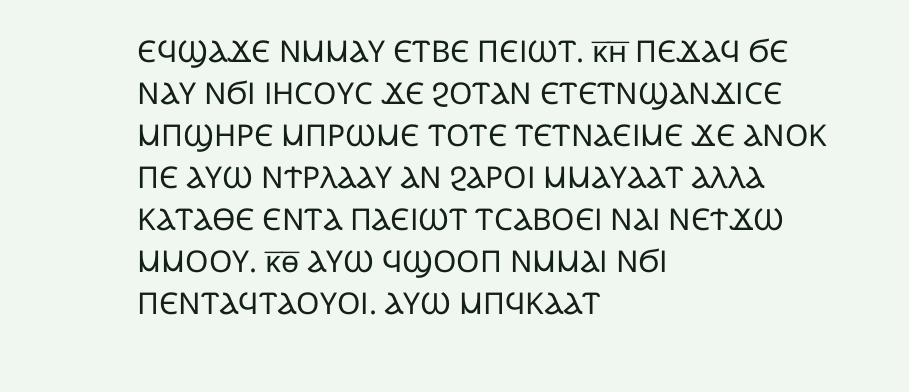ⲈϤϢⲀϪⲈ ⲚⲘⲘⲀⲨ ⲈⲦⲂⲈ ⲠⲈⲒⲰⲦ. ⲕ̅ⲏ̅ ⲠⲈϪⲀϤ ϬⲈ ⲚⲀⲨ ⲚϬⲒ ⲒⲎⲤⲞⲨⲤ ϪⲈ ϨⲞⲦⲀⲚ ⲈⲦⲈⲦⲚϢⲀⲚϪⲒⲤⲈ ⲘⲠϢⲎⲢⲈ ⲘⲠⲢⲰⲘⲈ ⲦⲞⲦⲈ ⲦⲈⲦⲚⲀⲈⲒⲘⲈ ϪⲈ ⲀⲚⲞⲔ ⲠⲈ ⲀⲨⲰ ⲚϮⲢⲖⲀⲀⲨ ⲀⲚ ϨⲀⲢⲞⲒ ⲘⲘⲀⲨⲀⲀⲦ ⲀⲖⲖⲀ ⲔⲀⲦⲀⲐⲈ ⲈⲚⲦⲀ ⲠⲀⲈⲒⲰⲦ ⲦⲤⲀⲂⲞⲈⲒ ⲚⲀⲒ ⲚⲈϮϪⲰ ⲘⲘⲞⲞⲨ. ⲕ̅ⲑ̅ ⲀⲨⲰ ϤϢⲞⲞⲠ ⲚⲘⲘⲀⲒ ⲚϬⲒ ⲠⲈⲚⲦⲀϤⲦⲀⲞⲨⲞⲒ. ⲀⲨⲰ ⲘⲠϤⲔⲀⲀⲦ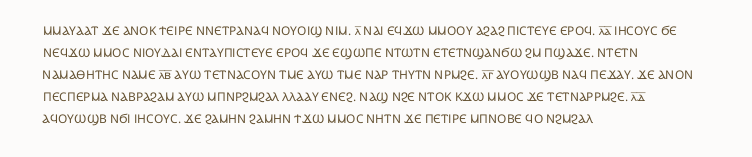ⲘⲘⲀⲨⲀⲀⲦ ϪⲈ ⲀⲚⲞⲔ ϮⲈⲒⲢⲈ ⲚⲚⲈⲦⲢⲀⲚⲀϤ ⲚⲞⲨⲞⲒϢ ⲚⲒⲘ. ⲗ̅ ⲚⲀⲒ ⲈϤϪⲰ ⲘⲘⲞⲞⲨ ⲀϨⲀϨ ⲠⲒⲤⲦⲈⲨⲈ ⲈⲢⲞϤ. ⲗ̅ⲁ̅ ⲒⲎⲤⲞⲨⲤ ϬⲈ ⲚⲈϤϪⲰ ⲘⲘⲞⲤ ⲚⲒⲞⲨⲆⲀⲒ ⲈⲚⲦⲀⲨⲠⲒⲤⲦⲈⲨⲈ ⲈⲢⲞϤ ϪⲈ ⲈϢⲰⲠⲈ ⲚⲦⲰⲦⲚ ⲈⲦⲈⲦⲚϢⲀⲚϬⲰ ϨⲘ ⲠϢⲀϪⲈ. ⲚⲦⲈⲦⲚ ⲚⲀⲘⲀⲐⲎⲦⲎⲤ ⲚⲀⲘⲈ ⲗ̅ⲃ̅ ⲀⲨⲰ ⲦⲈⲦⲚⲀⲤⲞⲨⲚ ⲦⲘⲈ ⲀⲨⲰ ⲦⲘⲈ ⲚⲀⲢ ⲦⲎⲨⲦⲚ ⲚⲢⲘϨⲈ. ⲗ̅ⲅ̅ ⲀⲨⲞⲨⲰϢⲂ ⲚⲀϤ ⲠⲈϪⲀⲨ. ϪⲈ ⲀⲚⲞⲚ ⲠⲈⲤⲠⲈⲢⲘⲀ ⲚⲀⲂⲢⲀϨⲀⲘ ⲀⲨⲰ ⲘⲠⲚⲢϨⲘϨⲀⲖ ⲖⲖⲀⲀⲨ ⲈⲚⲈϨ. ⲚⲀϢ ⲚϨⲈ ⲚⲦⲞⲔ ⲔϪⲰ ⲘⲘⲞⲤ ϪⲈ ⲦⲈⲦⲚⲀⲢⲢⲘϨⲈ. ⲗ̅ⲇ̅ ⲀϤⲞⲨⲰϢⲂ ⲚϬⲒ ⲒⲎⲤⲞⲨⲤ. ϪⲈ ϨⲀⲘⲎⲚ ϨⲀⲘⲎⲚ ϮϪⲰ ⲘⲘⲞⲤ ⲚⲎⲦⲚ ϪⲈ ⲠⲈⲦⲒⲢⲈ ⲘⲠⲚⲞⲂⲈ ϤⲞ ⲚϨⲘϨⲀⲖ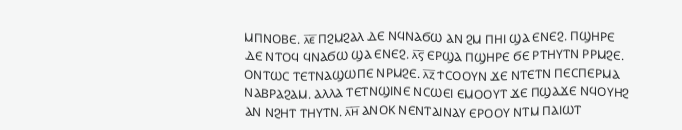ⲘⲠⲚⲞⲂⲈ. ⲗ̅ⲉ̅ ⲠϨⲘϨⲀⲖ ⲆⲈ ⲚϤⲚⲀϬⲰ ⲀⲚ ϨⲘ ⲠⲎⲒ ϢⲀ ⲈⲚⲈϨ. ⲠϢⲎⲢⲈ ⲆⲈ ⲚⲦⲞϤ ϤⲚⲀϬⲰ ϢⲀ ⲈⲚⲈϨ. ⲗ̅ⲋ̅ ⲈⲢϢⲀ ⲠϢⲎⲢⲈ ϬⲈ ⲢⲦⲎⲨⲦⲚ ⲢⲢⲘϨⲈ. ⲞⲚⲦⲰⲤ ⲦⲈⲦⲚⲀϢⲰⲠⲈ ⲚⲢⲘϨⲈ. ⲗ̅ⲍ̅ ϮⲤⲞⲞⲨⲚ ϪⲈ ⲚⲦⲈⲦⲚ ⲠⲈⲤⲠⲈⲢⲘⲀ ⲚⲀⲂⲢⲀϨⲀⲘ. ⲀⲖⲖⲀ ⲦⲈⲦⲚϢⲒⲚⲈ ⲚⲤⲰⲈⲒ ⲈⲘⲞⲞⲨⲦ ϪⲈ ⲠϢⲀϪⲈ ⲚϤⲞⲨⲎϨ ⲀⲚ ⲚϨⲎⲦ ⲦⲎⲨⲦⲚ. ⲗ̅ⲏ̅ ⲀⲚⲞⲔ ⲚⲈⲚⲦⲀⲒⲚⲀⲨ ⲈⲢⲞⲞⲨ ⲚⲦⲘ ⲠⲀⲒⲰⲦ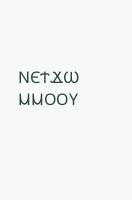ⲚⲈϮϪⲰ ⲘⲘⲞⲞⲨ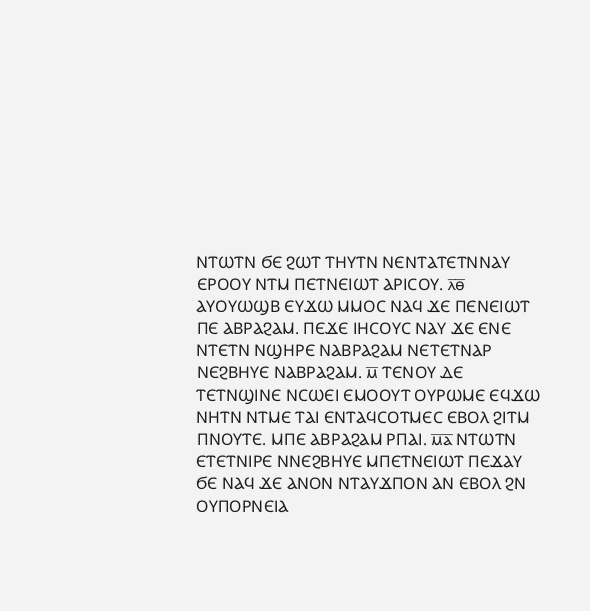ⲚⲦⲰⲦⲚ ϬⲈ ϨⲰⲦ ⲦⲎⲨⲦⲚ ⲚⲈⲚⲦⲀⲦⲈⲦⲚⲚⲀⲨ ⲈⲢⲞⲞⲨ ⲚⲦⲘ ⲠⲈⲦⲚⲈⲒⲰⲦ ⲀⲢⲒⲤⲞⲨ. ⲗ̅ⲑ̅ ⲀⲨⲞⲨⲰϢⲂ ⲈⲨϪⲰ ⲘⲘⲞⲤ ⲚⲀϤ ϪⲈ ⲠⲈⲚⲈⲒⲰⲦ ⲠⲈ ⲀⲂⲢⲀϨⲀⲘ. ⲠⲈϪⲈ ⲒⲎⲤⲞⲨⲤ ⲚⲀⲨ ϪⲈ ⲈⲚⲈ ⲚⲦⲈⲦⲚ ⲚϢⲎⲢⲈ ⲚⲀⲂⲢⲀϨⲀⲘ ⲚⲈⲦⲈⲦⲚⲀⲢ ⲚⲈϨⲂⲎⲨⲈ ⲚⲀⲂⲢⲀϨⲀⲘ. ⲙ̅ ⲦⲈⲚⲞⲨ ⲆⲈ ⲦⲈⲦⲚϢⲒⲚⲈ ⲚⲤⲰⲈⲒ ⲈⲘⲞⲞⲨⲦ ⲞⲨⲢⲰⲘⲈ ⲈϤϪⲰ ⲚⲎⲦⲚ ⲚⲦⲘⲈ ⲦⲀⲒ ⲈⲚⲦⲀϤⲤⲞⲦⲘⲈⲤ ⲈⲂⲞⲖ ϨⲒⲦⲘ ⲠⲚⲞⲨⲦⲈ. ⲘⲠⲈ ⲀⲂⲢⲀϨⲀⲘ ⲢⲠⲀⲒ. ⲙ̅ⲁ̅ ⲚⲦⲰⲦⲚ ⲈⲦⲈⲦⲚⲒⲢⲈ ⲚⲚⲈϨⲂⲎⲨⲈ ⲘⲠⲈⲦⲚⲈⲒⲰⲦ ⲠⲈϪⲀⲨ ϬⲈ ⲚⲀϤ ϪⲈ ⲀⲚⲞⲚ ⲚⲦⲀⲨϪⲠⲞⲚ ⲀⲚ ⲈⲂⲞⲖ ϨⲚ ⲞⲨⲠⲞⲢⲚⲈⲒⲀ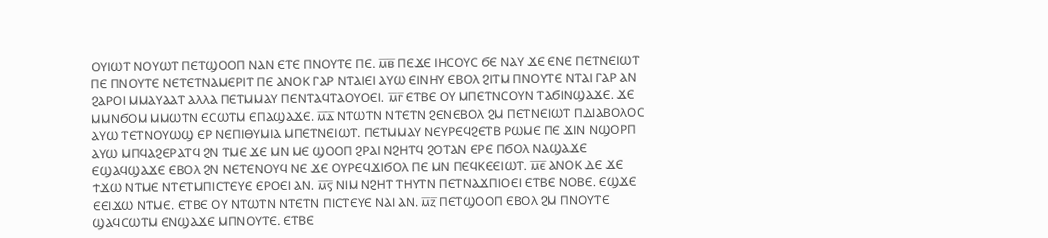ⲞⲨⲒⲰⲦ ⲚⲞⲨⲰⲦ ⲠⲈⲦϢⲞⲞⲠ ⲚⲀⲚ ⲈⲦⲈ ⲠⲚⲞⲨⲦⲈ ⲠⲈ. ⲙ̅ⲃ̅ ⲠⲈϪⲈ ⲒⲎⲤⲞⲨⲤ ϬⲈ ⲚⲀⲨ ϪⲈ ⲈⲚⲈ ⲠⲈⲦⲚⲈⲒⲰⲦ ⲠⲈ ⲠⲚⲞⲨⲦⲈ ⲚⲈⲦⲈⲦⲚⲀⲘⲈⲢⲒⲦ ⲠⲈ ⲀⲚⲞⲔ ⲄⲀⲢ ⲚⲦⲀⲒⲈⲒ ⲀⲨⲰ ⲈⲒⲚⲎⲨ ⲈⲂⲞⲖ ϨⲒⲦⲘ ⲠⲚⲞⲨⲦⲈ ⲚⲦⲀⲒ ⲄⲀⲢ ⲀⲚ ϨⲀⲢⲞⲒ ⲘⲘⲀⲨⲀⲀⲦ ⲀⲖⲖⲀ ⲠⲈⲦⲘⲘⲀⲨ ⲠⲈⲚⲦⲀϤⲦⲀⲞⲨⲞⲈⲒ. ⲙ̅ⲅ̅ ⲈⲦⲂⲈ ⲞⲨ ⲘⲠⲈⲦⲚⲤⲞⲨⲚ ⲦⲀϬⲒⲚϢⲀϪⲈ. ϪⲈ ⲘⲘⲚϬⲞⲘ ⲘⲘⲰⲦⲚ ⲈⲤⲰⲦⲘ ⲈⲠⲀϢⲀϪⲈ. ⲙ̅ⲇ̅ ⲚⲦⲰⲦⲚ ⲚⲦⲈⲦⲚ ϨⲈⲚⲈⲂⲞⲖ ϨⲘ ⲠⲈⲦⲚⲈⲒⲰⲦ ⲠⲆⲒⲀⲂⲞⲖⲞⲤ ⲀⲨⲰ ⲦⲈⲦⲚⲞⲨⲰϢ ⲈⲢ ⲚⲈⲠⲒⲐⲨⲘⲒⲀ ⲘⲠⲈⲦⲚⲈⲒⲰⲦ. ⲠⲈⲦⲘⲘⲀⲨ ⲚⲈⲨⲢⲈϤϨⲈⲦⲂ ⲢⲰⲘⲈ ⲠⲈ ϪⲒⲚ ⲚϢⲞⲢⲠ ⲀⲨⲰ ⲘⲠϤⲀϨⲈⲢⲀⲦϤ ϨⲚ ⲦⲘⲈ ϪⲈ ⲘⲚ ⲘⲈ ϢⲞⲞⲠ ϨⲢⲀⲒ ⲚϨⲎⲦϤ ϨⲞⲦⲀⲚ ⲈⲢⲈ ⲠϬⲞⲖ ⲚⲀϢⲀϪⲈ ⲈϢⲀϤϢⲀϪⲈ ⲈⲂⲞⲖ ϨⲚ ⲚⲈⲦⲈⲚⲞⲨϤ ⲚⲈ ϪⲈ ⲞⲨⲢⲈϤϪⲒϬⲞⲖ ⲠⲈ ⲘⲚ ⲠⲈϤⲔⲈⲈⲒⲰⲦ. ⲙ̅ⲉ̅ ⲀⲚⲞⲔ ⲆⲈ ϪⲈ ϮϪⲰ ⲚⲦⲘⲈ ⲚⲦⲈⲦⲘⲠⲒⲤⲦⲈⲨⲈ ⲈⲢⲞⲈⲒ ⲀⲚ. ⲙ̅ⲋ̅ ⲚⲒⲘ ⲚϨⲎⲦ ⲦⲎⲨⲦⲚ ⲠⲈⲦⲚⲀϪⲠⲒⲞⲈⲒ ⲈⲦⲂⲈ ⲚⲞⲂⲈ. ⲈϢϪⲈ ⲈⲈⲒϪⲰ ⲚⲦⲘⲈ. ⲈⲦⲂⲈ ⲞⲨ ⲚⲦⲰⲦⲚ ⲚⲦⲈⲦⲚ ⲠⲒⲤⲦⲈⲨⲈ ⲚⲀⲒ ⲀⲚ. ⲙ̅ⲍ̅ ⲠⲈⲦϢⲞⲞⲠ ⲈⲂⲞⲖ ϨⲘ ⲠⲚⲞⲨⲦⲈ ϢⲀϤⲤⲰⲦⲘ ⲈⲚϢⲀϪⲈ ⲘⲠⲚⲞⲨⲦⲈ. ⲈⲦⲂⲈ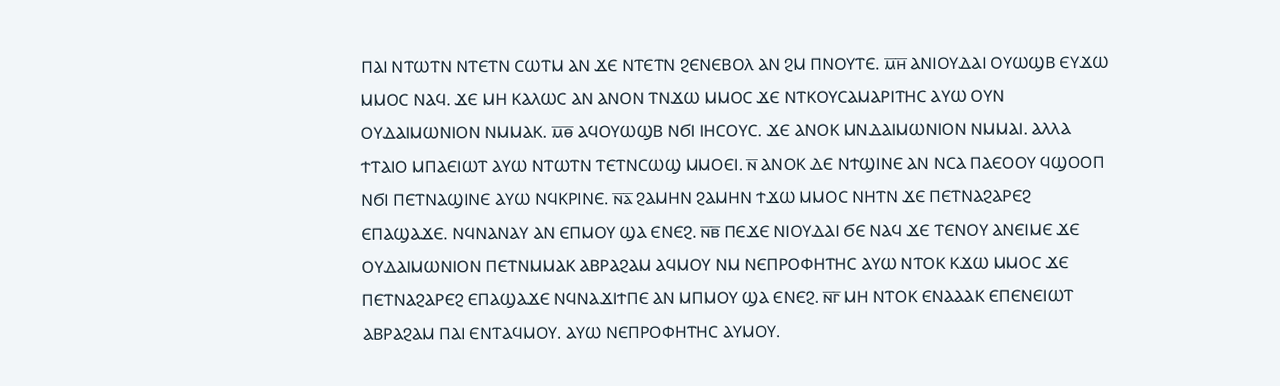ⲠⲀⲒ ⲚⲦⲰⲦⲚ ⲚⲦⲈⲦⲚ ⲤⲰⲦⲘ ⲀⲚ ϪⲈ ⲚⲦⲈⲦⲚ ϨⲈⲚⲈⲂⲞⲖ ⲀⲚ ϨⲘ ⲠⲚⲞⲨⲦⲈ. ⲙ̅ⲏ̅ ⲀⲚⲒⲞⲨⲆⲀⲒ ⲞⲨⲰϢⲂ ⲈⲨϪⲰ ⲘⲘⲞⲤ ⲚⲀϤ. ϪⲈ ⲘⲎ ⲔⲀⲖⲰⲤ ⲀⲚ ⲀⲚⲞⲚ ⲦⲚϪⲰ ⲘⲘⲞⲤ ϪⲈ ⲚⲦⲔⲞⲨⲤⲀⲘⲀⲢⲒⲦⲎⲤ ⲀⲨⲰ ⲞⲨⲚ ⲞⲨⲆⲀⲒⲘⲰⲚⲒⲞⲚ ⲚⲘⲘⲀⲔ. ⲙ̅ⲑ̅ ⲀϤⲞⲨⲰϢⲂ ⲚϬⲒ ⲒⲎⲤⲞⲨⲤ. ϪⲈ ⲀⲚⲞⲔ ⲘⲚⲆⲀⲒⲘⲰⲚⲒⲞⲚ ⲚⲘⲘⲀⲒ. ⲀⲖⲖⲀ ϮⲦⲀⲒⲞ ⲘⲠⲀⲈⲒⲰⲦ ⲀⲨⲰ ⲚⲦⲰⲦⲚ ⲦⲈⲦⲚⲤⲰϢ ⲘⲘⲞⲈⲒ. ⲛ̅ ⲀⲚⲞⲔ ⲆⲈ ⲚϮϢⲒⲚⲈ ⲀⲚ ⲚⲤⲀ ⲠⲀⲈⲞⲞⲨ ϤϢⲞⲞⲠ ⲚϬⲒ ⲠⲈⲦⲚⲀϢⲒⲚⲈ ⲀⲨⲰ ⲚϤⲔⲢⲒⲚⲈ. ⲛ̅ⲁ̅ ϨⲀⲘⲎⲚ ϨⲀⲘⲎⲚ ϮϪⲰ ⲘⲘⲞⲤ ⲚⲎⲦⲚ ϪⲈ ⲠⲈⲦⲚⲀϨⲀⲢⲈϨ ⲈⲠⲀϢⲀϪⲈ. ⲚϤⲚⲀⲚⲀⲨ ⲀⲚ ⲈⲠⲘⲞⲨ ϢⲀ ⲈⲚⲈϨ. ⲛ̅ⲃ̅ ⲠⲈϪⲈ ⲚⲒⲞⲨⲆⲀⲒ ϬⲈ ⲚⲀϤ ϪⲈ ⲦⲈⲚⲞⲨ ⲀⲚⲈⲒⲘⲈ ϪⲈ ⲞⲨⲆⲀⲒⲘⲰⲚⲒⲞⲚ ⲠⲈⲦⲚⲘⲘⲀⲔ ⲀⲂⲢⲀϨⲀⲘ ⲀϤⲘⲞⲨ ⲚⲘ ⲚⲈⲠⲢⲞⲪⲎⲦⲎⲤ ⲀⲨⲰ ⲚⲦⲞⲔ ⲔϪⲰ ⲘⲘⲞⲤ ϪⲈ ⲠⲈⲦⲚⲀϨⲀⲢⲈϨ ⲈⲠⲀϢⲀϪⲈ ⲚϤⲚⲀϪⲒϮⲠⲈ ⲀⲚ ⲘⲠⲘⲞⲨ ϢⲀ ⲈⲚⲈϨ. ⲛ̅ⲅ̅ ⲘⲎ ⲚⲦⲞⲔ ⲈⲚⲀⲀⲀⲔ ⲈⲠⲈⲚⲈⲒⲰⲦ ⲀⲂⲢⲀϨⲀⲘ ⲠⲀⲒ ⲈⲚⲦⲀϤⲘⲞⲨ. ⲀⲨⲰ ⲚⲈⲠⲢⲞⲪⲎⲦⲎⲤ ⲀⲨⲘⲞⲨ.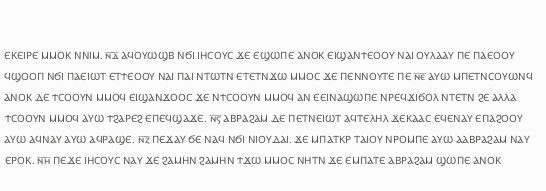ⲈⲔⲈⲒⲢⲈ ⲘⲘⲞⲔ ⲚⲚⲒⲘ. ⲛ̅ⲇ̅ ⲀϤⲞⲨⲰϢⲂ ⲚϬⲒ ⲒⲎⲤⲞⲨⲤ ϪⲈ ⲈϢⲰⲠⲈ ⲀⲚⲞⲔ ⲈⲒϢⲀⲚϮⲈⲞⲞⲨ ⲚⲀⲒ ⲞⲨⲖⲀⲀⲨ ⲠⲈ ⲠⲀⲈⲞⲞⲨ ϤϢⲞⲞⲠ ⲚϬⲒ ⲠⲀⲈⲒⲰⲦ ⲈⲦϮⲈⲞⲞⲨ ⲚⲀⲒ ⲠⲀⲒ ⲚⲦⲰⲦⲚ ⲈⲦⲈⲦⲚϪⲰ ⲘⲘⲞⲤ ϪⲈ ⲠⲈⲚⲚⲞⲨⲦⲈ ⲠⲈ ⲛ̅ⲉ̅ ⲀⲨⲰ ⲘⲠⲈⲦⲚⲤⲞⲨⲰⲚϤ ⲀⲚⲞⲔ ⲆⲈ ϮⲤⲞⲞⲨⲚ ⲘⲘⲞϤ ⲈⲒϢⲀⲚϪⲞⲞⲤ ϪⲈ ⲚϮⲤⲞⲞⲨⲚ ⲘⲘⲞϤ ⲀⲚ ⲈⲈⲒⲚⲀϢⲰⲠⲈ ⲚⲢⲈϤϪⲒϬⲞⲖ ⲚⲦⲈⲦⲚ ϨⲈ ⲀⲖⲖⲀ ϮⲤⲞⲞⲨⲚ ⲘⲘⲞϤ ⲀⲨⲰ ϮϨⲀⲢⲈϨ ⲈⲠⲈϤϢⲀϪⲈ. ⲛ̅ⲋ̅ ⲀⲂⲢⲀϨⲀⲘ ⲆⲈ ⲠⲈⲦⲚⲈⲒⲰⲦ ⲀϤⲦⲈⲖⲎⲖ ϪⲈⲔⲀⲀⲤ ⲈϤⲈⲚⲀⲨ ⲈⲠⲀϨⲞⲞⲨ ⲀⲨⲰ ⲀϤⲚⲀⲨ ⲀⲨⲰ ⲀϤⲢⲀϢⲈ. ⲛ̅ⲍ̅ ⲠⲈϪⲀⲨ ϬⲈ ⲚⲀϤ ⲚϬⲒ ⲚⲒⲞⲨⲆⲀⲒ. ϪⲈ ⲘⲠⲀⲦⲔⲢ ⲦⲀⲒⲞⲨ ⲚⲢⲞⲘⲠⲈ ⲀⲨⲰ ⲀⲀⲂⲢⲀϨⲀⲘ ⲚⲀⲨ ⲈⲢⲞⲔ. ⲛ̅ⲏ̅ ⲠⲈϪⲈ ⲒⲎⲤⲞⲨⲤ ⲚⲀⲨ ϪⲈ ϨⲀⲘⲎⲚ ϨⲀⲘⲎⲚ ϮϪⲰ ⲘⲘⲞⲤ ⲚⲎⲦⲚ ϪⲈ ⲈⲘⲠⲀⲦⲈ ⲀⲂⲢⲀϨⲀⲘ ϢⲰⲠⲈ ⲀⲚⲞⲔ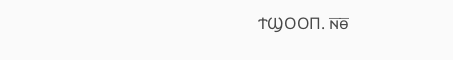ϮϢⲞⲞⲠ. ⲛ̅ⲑ̅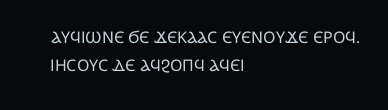ⲀⲨϤⲒⲰⲚⲈ ϬⲈ ϪⲈⲔⲀⲀⲤ ⲈⲨⲈⲚⲞⲨϪⲈ ⲈⲢⲞϤ. ⲒⲎⲤⲞⲨⲤ ⲆⲈ ⲀϤϨⲞⲠϤ ⲀϤⲈⲒ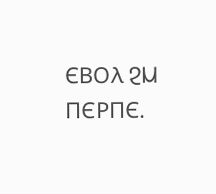ⲈⲂⲞⲖ ϨⲘ ⲠⲈⲢⲠⲈ.